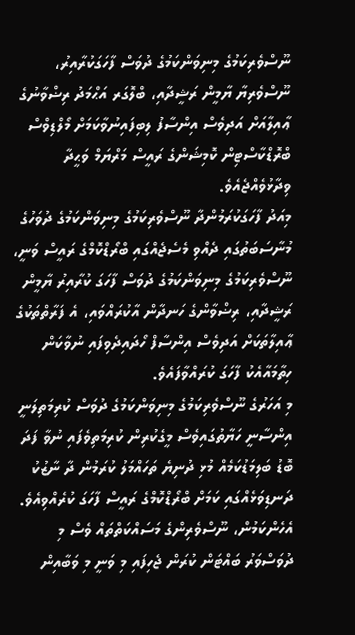ނޫސްވެރިކަމުގެ މިނިވަންކަމުގެ ދުވަސް ފާހަގަކުރާއިރު، ނޫސްވެރިޔާ ޔާމީން ރަޝީދާއި، ބްލޮގަރ އަޙްމަދު ރިޟްވާނުގެ ޢާއިލާއަށް އަދިވެސް އިންސާފު ލިބިފައިނުވާކަމަށް މޯލްޑިވްސް ބްރޮޑްކާސްޓިން ކޮމިޝަންގެ ރައީސް މަރްޔަމް ވަޙީދާ ވިދާޅުވެއްޖެއެވެ.
މިއަދު ފާހަގަކުރަމުންދާ ނޫސްވެރިކަމުގެ މިނިވަންކަމުގެ ދުވަހުގެ މުނާސަބަތުގައި ދެއްވި މެސެޖެއްގައި ބްރޯޑްކޮމްގެ ރައީސް ވަނީ، ނޫސްވެރިކަމުގެ މިނިވަންކަމުގެ ދުވަސް ފާހަގަ ކުރާއިރު ޔާމީން ރަޝީދާއި، ރިޟްވާންގެ ހަނދާން އާކުރައްވައި، އެ ފަރާތްތަކުގެ ޢާއިލާތަކަށް އަދިވެސް އިންސާފް ހޯދައިދެވިފައި ނުވާކަން ހިތާމައާއެކު ފާހަގަ ކުރައްވާފައެވެ.
މި އަހަރުގެ ނޫސްވެރިކަމުގެ މިނިވަންކަމުގެ ދުވަސް ކުރިމަތިލަނީ އިންސާނީ ހަޔާތުގައިވެސް މީގެކުރިން ކުރިމަތިވެފައި ނުވާ ފަދަ ބޮޑު ބަލިމަޑުކަމެއް މުޅި ދުނިޔެ ތަހައްމަލު ކުރަމުން ދާ ނާޒުކު ދަނޑިވަޅެއްގައި ކަމަށް ބްރޯޑްކޮމްގެ ރައީސް ފާހަގަ ކުރެއްވިއެވެ. އެހެންކަމުން، ނޫސްވެރިންގެ މަސައްކަތްތައް ވެސް މި ދުވަސްވަރު ބައްޓަން ކުރަން ޖެހިފައި މި ވަނީ މި ވަބާއިން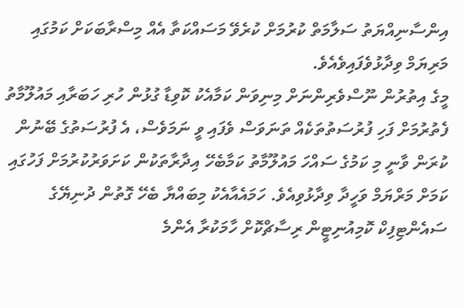އިންސާނިއްޔަތު ސަލާމަތް ކުރުމަށް ކުރެވޭ މަސައްކަތާ އެއް މިސްރާބަކަށް ކަމުގައި މަރިޔަމް ވިދާޅުވެފައިވެއެވެ.
މީގެ އިތުރުން ނޫސްވެރިންނަށް މިނިވަން ކަމާއެކު ކޮވިޑާ ގުޅުން ހުރި ހަބަރާއި މައުލޫމާތު ފެތުރުމަށް ފަހި ފުރުސަތުތަކެއް ތަނަވަސް ވެފައި ވީ ނަމަވެސް، އެ ފުރުސަތުގެ ބޭނުން ކުރަން ވާނީ މި ކަމުގެ ސައްހަ މައުލޫމާތު ކަމާބެހޭ އިދާރާތަކުން ކަށަވަރުކުރުމަށް ފަހުގައި ކަމަށް މަރްޔަމް ވަހީދާ ވިދާޅުވިއެވެ. ހަމައެއާއެކު މިބައްޔާ ބެހޭ ގޮތުން ދުނިޔޭގެ ސައެންޓިފިކް ކޮމިއުނިޓީން ރިސާޗްކޮށް ހާމަކުރާ އެންމެ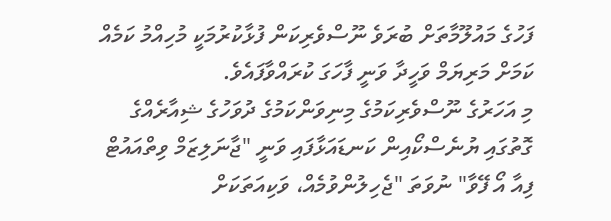ފަހުގެ މައުލޫމާތަށް ބުރަވެ ނޫސްވެރިކަން ފުޅާކުރުމަކީ މުހިއްމު ކަމެއް ކަމަށް މަރިޔަމް ވަހީދާ ވަނީ ފާހަގަ ކުރައްވާފައެވެ.
މި އަހަރުގެ ނޫސްވެރިކަމުގެ މިނިވަންކަމުގެ ދުވަހުގެ ޝިއާރެއްގެ ގޮތުގައި ޔުނެސްކޯއިން ކަނޑައަޅާފައި ވަނީ "ޖާނަލިޒަމް ވިތްއައުޓް ފިއާ އޯ ފޭވާ" ނުވަތަ "ޖެހިލުންވުމެއް، ވަކިއަތަކަށް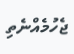ޖެހުމެއްނެތި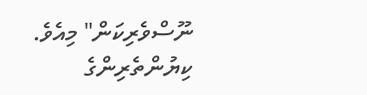ނޫސްވެރިކަން" މިއެވެ.
ކިޔުންތެރިންގެ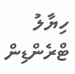ހިޔާލު
ޓްރެންޑިން